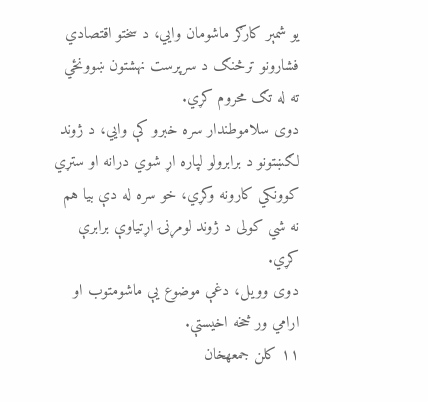یو شمېر کارګر ماشومان وایي، د سختو اقتصادي فشارونو ترڅنګ د سرپرست نهشتون ښوونځي ته له تګ محروم کړي.
دوی سلاموطندار سره خبرو کې وايي، د ژوند لګښتونو د برابرولو لپاره اړ شوي درانه او ستړي کوونکي کارونه وکړي، خو سره له دې بیا هم نه شي کولی د ژوند لومړنۍ اړتیاوې برابرې کړي.
دوی وویل، دغې موضوع یې ماشومتوب او ارامي ور څخه اخیستې.
۱۱ کلن جمعهخان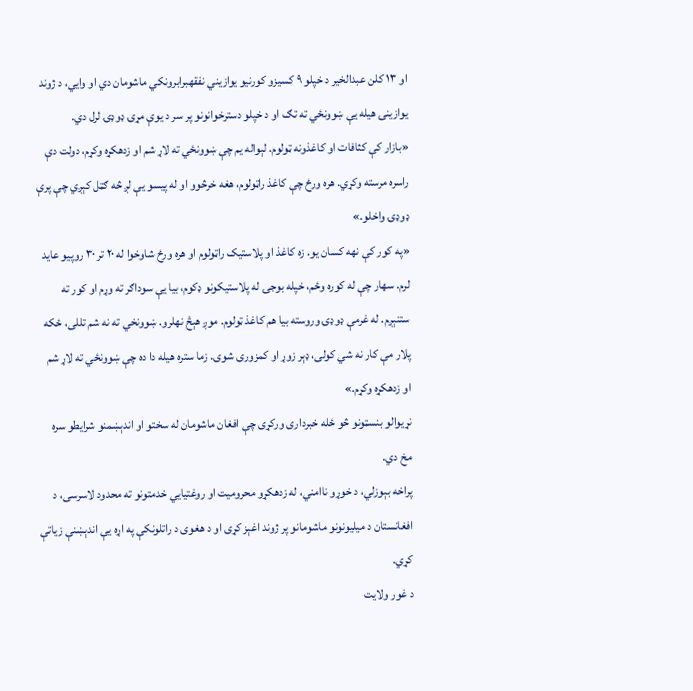او ۱۳ کلن عبدالخیر د خپلو ۹ کسیزو کورنیو یوازیني نفقهبرابرونکي ماشومان دي او وايي، د ژوند یوازینۍ هیله یې ښوونځي ته تګ او د خپلو دسترخوانونو پر سر د یوې مړۍ ډوډۍ لرل دي.
«بازار کې کثافات او کاغذونه ټولوم. لېواله یم چې ښوونځي ته لاړ شم او زدهکړه وکړم، دولت دې راسره مرسته وکړي. هره ورځ چې کاغذ راټولوم، هغه خرڅوو او له پیسو یې لږ څه ګټل کېږي چې پرې ډوډۍ واخلو.»
«په کور کې نهه کسان یو. زه کاغذ او پلاستیک راټولوم او هره ورځ شاوخوا له ۲۰ تر ۳۰ روپیو عاید لرم. سهار چې له کوره وځم، خپله بوجۍ له پلاستیکونو ډکوم، بیا یې سوداګر ته وړم او کور ته ستنېږم. له غرمې ډوډۍ وروسته بیا هم کاغذ ټولوم. موږ هېڅ نهلرو. ښوونخي ته نه شم تللی، ځکه پلار مې کار نه شي کولی، ډېر زوړ او کمزوری شوی. زما ستره هیله دا ده چې ښوونځي ته لاړ شم او زدهکړه وکړم.»
نړیوالو بنسټونو څو ځله خبرداری ورکړی چې افغان ماشومان له سختو او اندېښمنو شرایطو سره مخ دي.
پراخه بېوزلي، د خوړو ناامني، له زدهکړو محرومیت او روغتیایي خدمتونو ته محدود لاسرسی، د افغانستان د میلیونونو ماشومانو پر ژوند اغېز کړی او د هغوی د راتلونکې په اړه يې اندېښنې زیاتې کړي.
د غور ولایت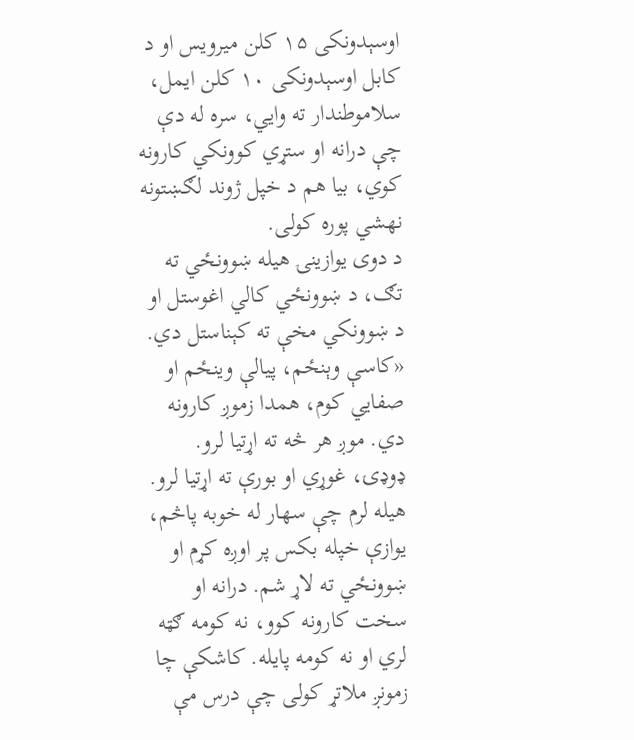اوسېدونکی ۱۵ کلن میرویس او د کابل اوسېدونکی ۱۰ کلن ایمل، سلاموطندار ته وایي، سره له دې چې درانه او ستړي کوونکي کارونه کوي، بیا هم د خپل ژوند لګښتونه نهشي پوره کولی.
د دوی یوازینۍ هیله ښوونځي ته تګ، د ښوونځي کالي اغوستل او د ښوونکي مخې ته کېناستل دي.
«کاسې وېنځم، پیالې وینځم او صفايي کوم، همدا زموږ کارونه دي. موږ هر څه ته اړتیا لرو. ډوډۍ، غوړي او بورې ته اړتیا لرو. هیله لرم چې سهار له خوبه پاڅم، یوازې خپله بکس پر اوږه کړم او ښوونځي ته لاړ شم. درانه او سخت کارونه کوو، نه کومه ګټه لري او نه کومه پایله. کاشکې چا زمونږ ملاتړ کولی چې درس مې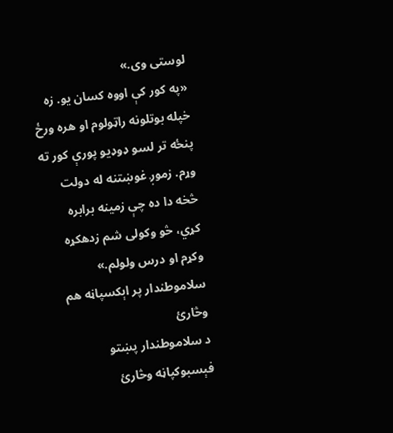لوستی وی.»
«په کور کې اووه کسان یو. زه خپله بوتلونه راټولوم او هره ورځ پنځه تر لسو ډوډیو پورې کور ته وړم. زموږ غوښتنه له دولت څخه دا ده چې زمینه برابره کړي، څو وکولی شم زدهکړه وکړم او درس ولولم.»
سلاموطندار پر اېکسپاڼه هم وڅارئ
د سلاموطندار پښتو فېسبوکپاڼه وڅارئ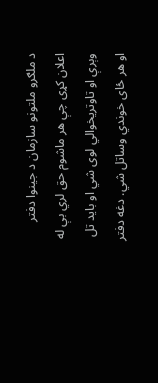د ملګرو ملتونو سازمان د جینوا دفتر اعلان کړی چې هر ماشوم حق لري بې له وېرې او تاوتریخوالي لوی شي او باید تل او هر ځای خوندي وساتل شي. دغه دفتر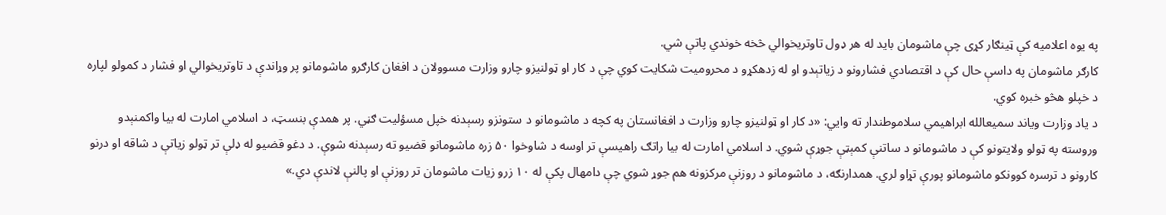په یوه اعلامیه کې ټینګار کړی چې ماشومان باید له هر ډول تاوتریخوالي څخه خوندي پاتې شي.
کارګر ماشومان په داسې حال کې د اقتصادي فشارونو د زیاتېدو او له زدهکړو د محرومیت شکایت کوي چې د کار او ټولنیزو چارو وزارت مسوولان د افغان کارګرو ماشومانو پر وړاندې د تاوتریخوالي او فشار د کمولو لپاره د خپلو هڅو خبره کوي.
د یاد وزارت ویاند سمیعالله ابراهیمي سلاموطندار ته وایي: «د کار او ټولنیزو چارو وزارت د افغانستان په کچه د ماشومانو د ستونزو رسېدنه خپل مسؤلیت ګڼي. پر همدې بنسټ، د اسلامي امارت له بیا واکمنېدو وروسته په ټولو ولایتونو کې د ماشومانو د ساتنې کمېټې جوړې شوي. د اسلامي امارت له بیا راتګ راهیسې تر اوسه د شاوخوا ۵۰ زره ماشومانو قضیو ته رسېدنه شوې. د دغو قضیو له ډلې تر ټولو زیاتې د شاقه او درنو کارونو د ترسره کوونکو ماشومانو پورې تړاو لري. همدارنګه، د ماشومانو د روزنې مرکزونه هم جوړ شوي چې دامهال پکې له ۱۰ زرو زیات ماشومان تر روزنې او پالنې لاندې دي.»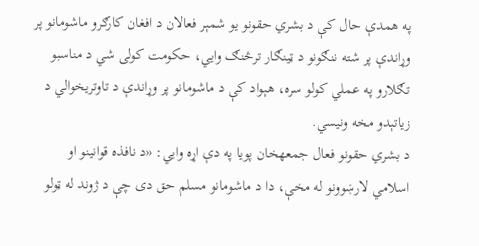په همدې حال کې د بشري حقونو یو شمېر فعالان د افغان کارګرو ماشومانو پر وړاندې پر شته ننګونو د ټینګار ترڅنګ وایي، حکومت کولی شي د مناسبو تګلارو په عملي کولو سره، هېواد کې د ماشومانو پر وړاندې د تاوتریخوالي د زیاتېدو مخه ونیسي.
د بشري حقونو فعال جمعهخان پویا په دې اړه وایي: «د نافذه قوانینو او اسلامي لارښوونو له مخې، دا د ماشومانو مسلم حق دی چې د ژوند له ټولو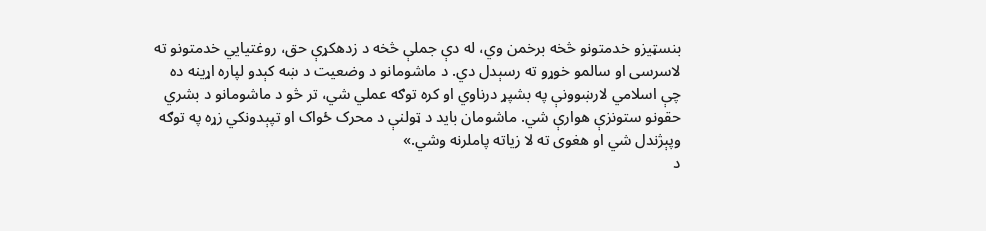بنسټیزو خدمتونو څخه برخمن وي، له دې جملې څخه د زدهکړې حق، روغتیايي خدمتونو ته لاسرسی او سالمو خوړو ته رسېدل دي. د ماشومانو د وضعیت د ښه کېدو لپاره اړینه ده چې اسلامي لارښوونې په بشپړ درناوي او کره توګه عملي شي، تر څو د ماشومانو د بشري حقونو ستونزې هوارې شي. ماشومان باید د ټولنې د محرک ځواک او تپېدونکي زړه په توګه وپېژندل شي او هغوی ته لا زیاته پاملرنه وشي.»
د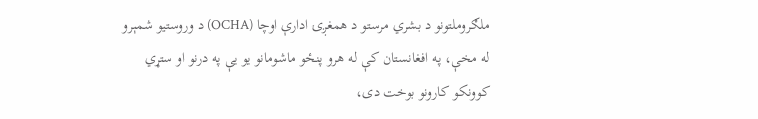ملګروملتونو د بشري مرستو د همغږۍ ادارې اوچا (OCHA) د وروستیو شمېرو له مخې، په افغانستان کې له هرو پنځو ماشومانو یو يې په درنو او ستړي کوونکو کارونو بوخت دی،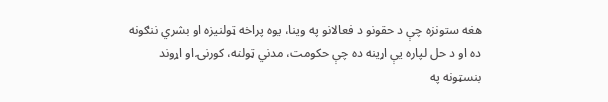هغه ستونزه چې د حقونو د فعالانو په وینا، یوه پراخه ټولنیزه او بشري ننګونه ده او د حل لپاره یې اړینه ده چې حکومت، مدني ټولنه، کورنۍ او اړوند بنسټونه په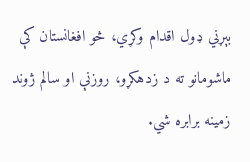بېړني ډول اقدام وکړي، څو افغانستان کې ماشومانو ته د زدهکړو، روزنې او سالم ژوند زمینه برابره شي.